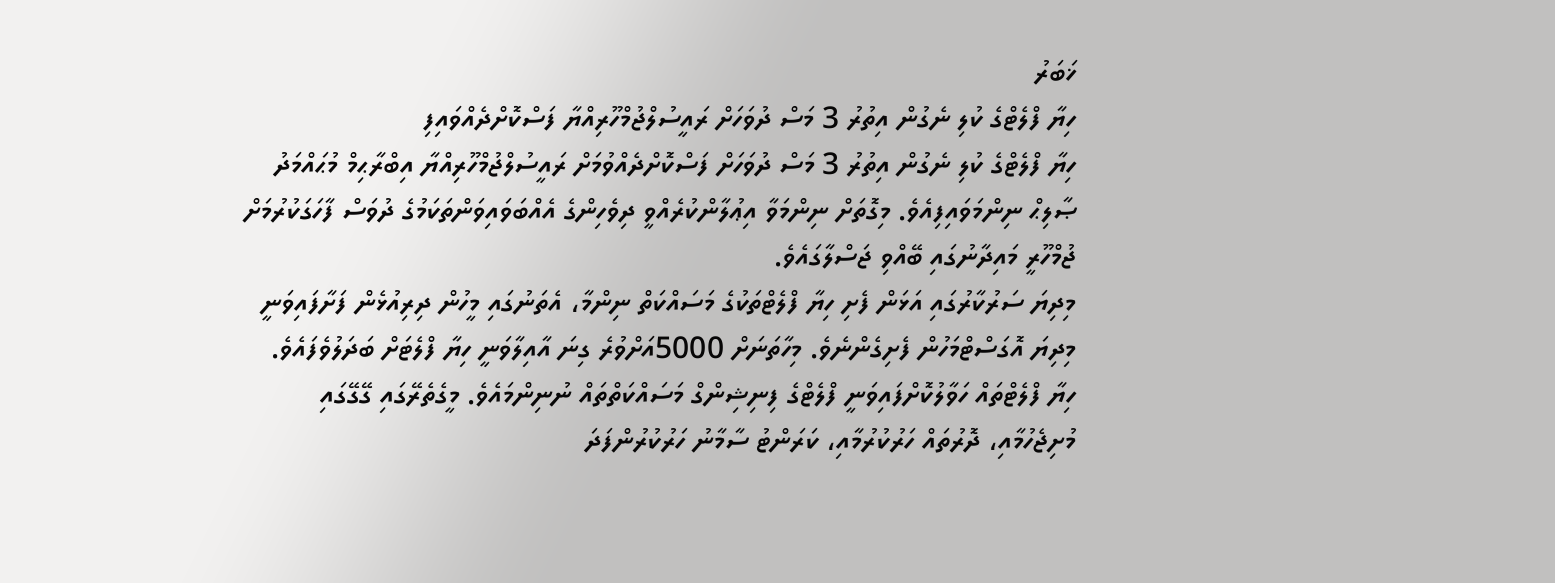ޚަބަރު
ހިޔާ ފްލެޓްގެ ކުލި ނެގުން އިތުރު 3 މަސް ދުވަހަށް ރައީސުލްޖުމްހޫރިއްޔާ ފަސްކޮށްދެއްވައިފި
ހިޔާ ފްލެޓްގެ ކުލި ނެގުން އިތުރު 3 މަސް ދުވަހަށް ފަސްކޮށްދެއްވުމަށް ރައީސުލްޖުމްހޫރިއްޔާ އިބްރާޙިމް މުޙައްމަދު ޞާލިޙް ނިންމަވައިފިއެވެ. މިގޮތަށް ނިންމަވާ އިޢުލާންކުރެއްވީ ދިވެހިންގެ އެއްބަވައިވަންތަކަމުގެ ދުވަސް ފާހަގަކުރުމަށް ޖުމްހޫރީ މައިދާނުގައި ބޭއްވި ޖަސްލާގައެވެ.
މިދިޔަ ސަރުކާރުގައި އަޅަން ފެށި ހިޔާ ފްލެޓްތަކުގެ މަސައްކަތް ނިންމާ، އެތަނުގައި މީހުން ދިރިއުޅެން ފަށާފައިވަނީ މިދިޔަ އޮގަސްޓްމަހުން ފެށިގެންނެވެ. މިހާތަނަށް 5000އަށްވުރެ ގިނަ އާއިލާވަނީ ހިޔާ ފްލެޓަށް ބަދަލުވެފައެވެ.
ހިޔާ ފްލެޓްތައް ހަވާލުކޮށްފައިވަނީ ފްލެޓްގެ ފިނިޝިންގް މަސައްކަތްތައް ނުނިންމައެވެ. މީގެތެރޭގައި ގޭގޭގައި މުށިޖެހުމާއި، ދޮރުތައް ހަރުކުރުމާއި، ކަރަންޓު ސާމާނު ހަރުކުރުންފަދަ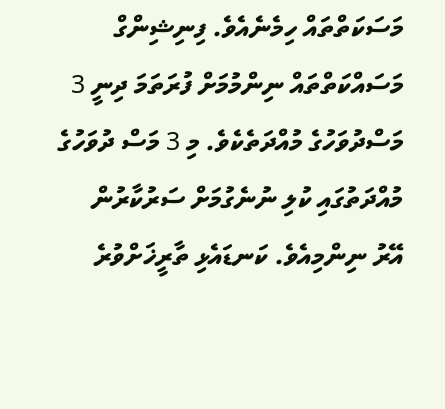މަސަކަތްތައް ހިމެނެއެވެ. ފިނިޝިންގް މަސައްކަތްތައް ނިންމުމަށް ފުރަތަމަ ދިނީ 3 މަސްދުވަހުގެ މުއްދަތެކެވެ. މި 3 މަސް ދުވަހުގެ މުއްދަތުގައި ކުލި ނުނެގުމަށް ސަރުކާރުން އޭރު ނިންމިއެވެ. ކަނޑައެޅި ތާރީޚަށްވުރެ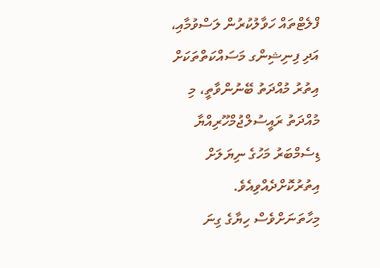ފްލެޓްތައް ހަވާލުކުރުން ލަސްވުމާއި، އަދި ފިނިޝިންގ މަސައްކަތްތަކަށް އިތުރު މުއްދަތު ބޭނުންވާތީ، މި މުއްދަތު ރައީސުލްޖުމްހޫރިއްޔާ ޑިސެމްބަރު މަހުގެ ނިޔަލަށް އިތުރުކޮށްދެއްވިއެވެ.
މިހާތަނަށްވެސް ހިޔާގެ ގިނަ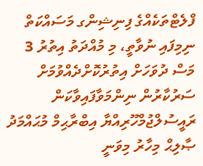ފްލެޓްތަކެއްގެ ފިނިޝިންގ މަސައްކަތް ނިމިފައި ނުވާތީ، މި މުއްދަތު އިތުރު 3 މަސް ދުވަހަށް އިތުރުކޮށްދެއްވުމަށް ސަރުކާރުން ނިންމަވާފައިވާކަން ރައީސުލްޖުމްހޫރިއްޔާ އިބްރާޙިމް މުޙައްމަދު ޞާލިޙް މިހާރު މިވަނީ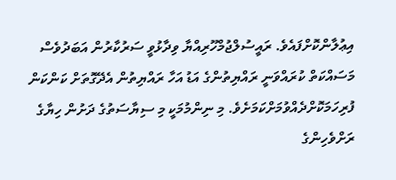އިޢުލާންކޮށްފައެވެ. ރައީސުލްޖުމްހޫރިއްޔާ ވިދާޅުވީ ސަރުކާރުން އަބަދުވެސް މަސައްކަތް ކުރައްވަނީ ރައްޔިތުންގެ އަޑު އަހާ ރައްޔިތުން އެދޭގޮތަށް ކަންކަން ފުރިހަމަކޮށްދެއްވުމަށްކަމަށެވެ. މި ނިންމުމަކީ މި ސިޔާސަތުގެ ދަށުން ހިޔާގެ ރަށްވެހިންގެ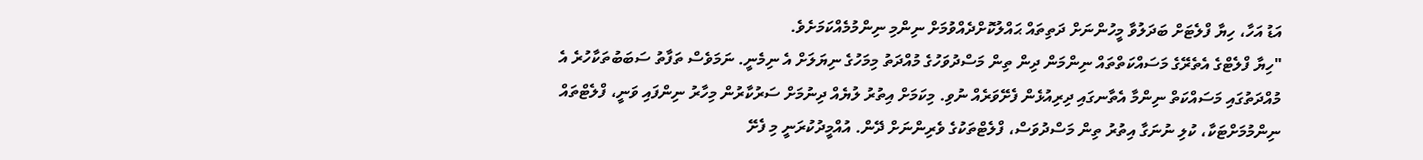އަޑު އަހާ، ހިޔާ ފްލެޓަށް ބަދަލުވާ މީހުންނަށް ދަތިތައް ޙައްލުކޮށްދެއްވުމަށް ނިންމި ނިންމުމެއްކަމަށެވެ.
"ހިޔާ ފްލެޓްގެ އެތެރޭގެ މަސައްކަތްތައް ނިންމަން ދިން ތިން މަސްދުވަހުގެ މުއްދަތު މިމަހުގެ ނިޔަލަށް އެ ނިމެނީ. ނަމަވެސް ތަފާތު ސަބަބުތަކާހުރެ އެ މުއްދަތުގައި މަސައްކަތް ނިންމާ އެތާނގައި ދިރިއުޅެން ފެށޭވަރެއް ނުވި. މިކަމަށް އިތުރު ލުޔެއް ދިނުމަށް ސަރުކާރުން މިހާރު ނިންފައި ވަނީ، ފްލެޓްތައް ނިންމުމަށްޓަކާ، ކުލި ނުނަގާ އިތުރު ތިން މަސްދުވަސް، ފްލެޓްތަކުގެ ވެރިންނަށް ދޭން. އުއްމީދުކުރަނީ މި ފެށޭ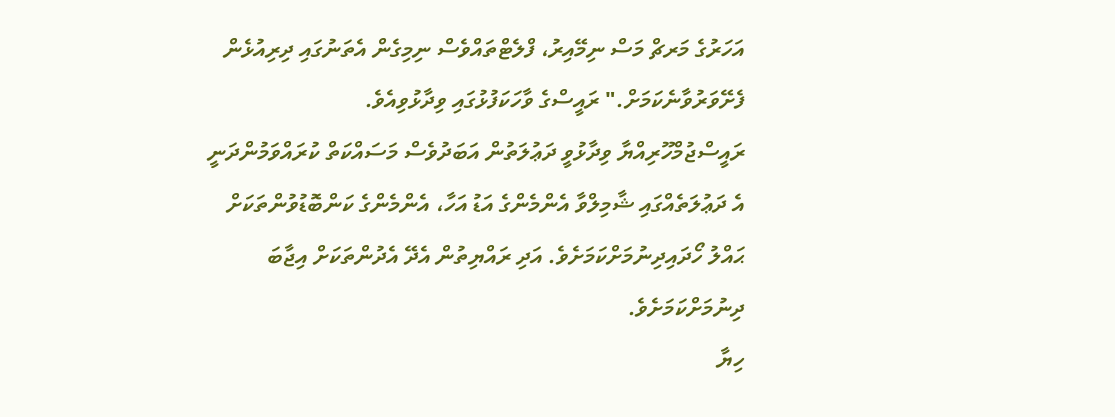އަހަރުގެ މަރޗް މަސް ނިމޭއިރު، ފްލެޓްތައްވެސް ނިމިގެން އެތަނުގައި ދިރިއުޅެން ފެށޭވަރުވާނެކަމަށް." ރައީސްގެ ވާހަކަފުޅުގައި ވިދާޅުވިއެވެ.
ރައީސްޖުމްހޫރިއްޔާ ވިދާޅުވީ ދަޢުލަތުން އަބަދުވެސް މަސައްކަތް ކުރައްވަމުންދަނީ އެ ދަޢުލަތެއްގައި ޝާމިލްވާ އެންމެންގެ އަޑު އަހާ، އެންމެންގެ ކަންބޮޑުވުންތަކަށް ޙައްލު ހޯދައިދިނުމަށްކަމަށެވެ. އަދި ރައްޔިތުން އެދޭ އެދުންތަކަށް އިޖާބަ ދިނުމަށްކަމަށެވެ.
ހިޔާ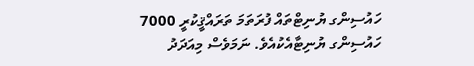ހައުސިންގ ޔުނިޓްތައް ފުރަތަމަ ތަރައްޤީކުރީ 7000 ހައުސިންގ ޔުނިޓާއެކުއެވެ. ނަމަވެސް މިއަދަދު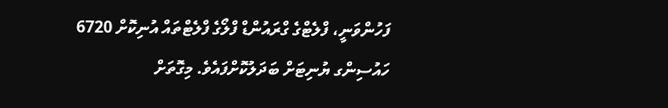ފަހުންވަނީ، ފްލެޓްގެ ގްރައުންޑް ފްލޯގެ ފްލެޓްތައް އުނިކޮށް 6720 ހައުސިންގ ޔުނިޓަށް ބަދަލުކޮށްފައެވެ. މިގޮތަށް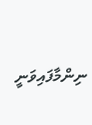ނިންމާފައިވަނީ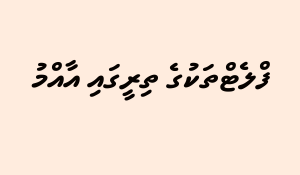ފްލެޓްތަކުގެ ތިރީގައި އާއްމު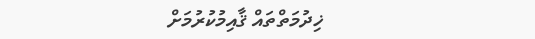ޚިދުމަތްތައް ޤާއިމުކުރުމަށް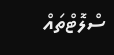ސްލޮޓްތައް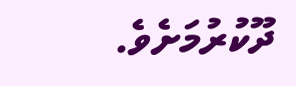ދޫކުރުމަށެވެ.